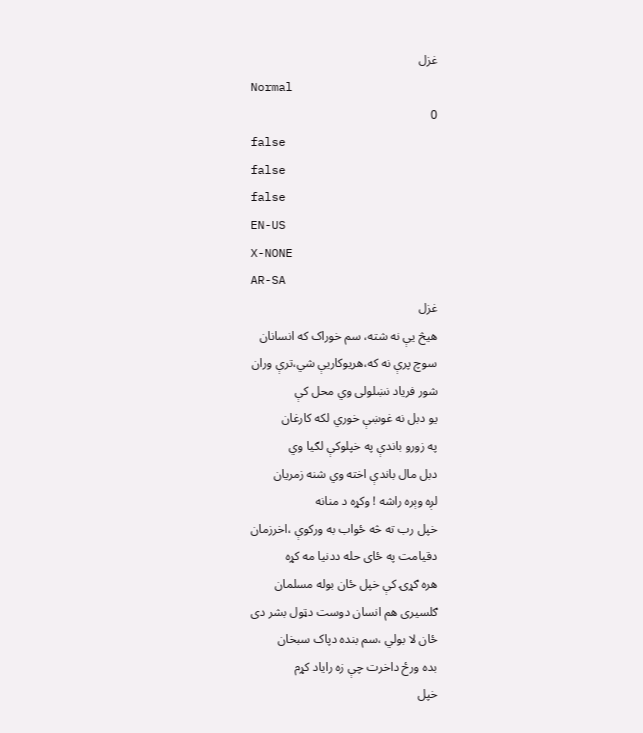غزل
Normal
0
false
false
false
EN-US
X-NONE
AR-SA
غزل
هیڅ يې نه شته، سم خوراک که انسانان
سوچ پرې نه که،هریوکاريې شي،ترې وران
شور فریاد نښلولی وي محل کې
یو دبل نه غوښې خوري لکه کارغان
په زورو باندې په خپلوکې لګیا وي
دبل مال باندې اخته وي شنه زمریان
لږه وېره راشه ! وکړه د منانه
خپل رب ته څه ځواب به ورکوې ،اخرزمان
دقیامت په ځای حله ددنیا مه کړه
هره ګړۍ کې خپل ځان بوله مسلمان
ګلسیری هم انسان دوست دټول بشر دی
ځان لا بولي ،سم بنده دپاک سبخان
بده ورځ داخرت چې زه رایاد کړم
خپل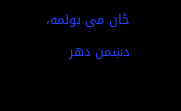ځان مې بولمه، دښمن دهر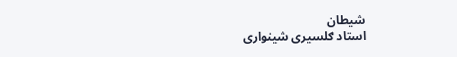شیطان
استاد ګلسیری شینواری